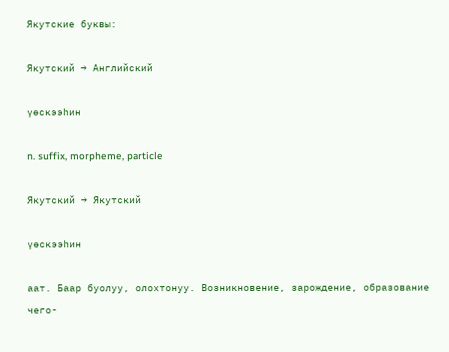Якутские буквы:

Якутский → Английский

үөскээһин

n. suffix, morpheme, particle

Якутский → Якутский

үөскээһин

аат. Баар буолуу, олохтонуу. Возникновение, зарождение, образование чего-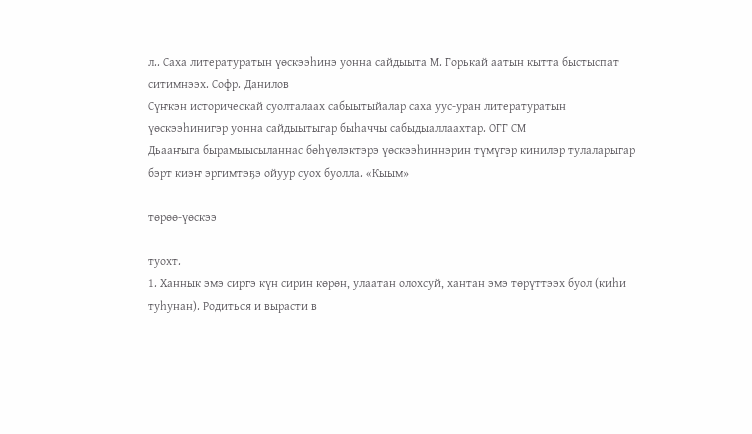л.. Саха литературатын үөскээһинэ уонна сайдыыта М. Горькай аатын кытта быстыспат ситимнээх. Софр. Данилов
Сүҥкэн историческай суолталаах сабыытыйалар саха уус-уран литературатын үөскээһинигэр уонна сайдыытыгар быһаччы сабыдыаллаахтар. ОГГ СМ
Дьааҥыга бырамыысыланнас бөһүөлэктэрэ үөскээһиннэрин түмүгэр кинилэр тулаларыгар бэрт киэҥ эргимтэҕэ ойуур суох буолла. «Кыым»

төрөө-үөскээ

туохт.
1. Ханнык эмэ сиргэ күн сирин көрөн, улаатан олохсуй, хантан эмэ төрүттээх буол (киһи туһунан). Родиться и вырасти в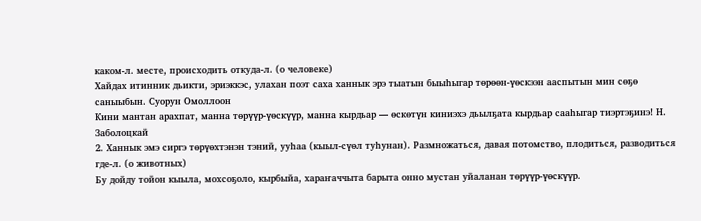каком-л. месте, происходить откуда-л. (о человеке)
Хайдах итинник дьикти, эриэккэс, улахан поэт саха ханнык эрэ тыатын быыһыгар төрөөн-үөскээн ааспытын мин сөҕө саныыбын. Суорун Омоллоон
Кини мантан арахпат, манна төрүүр-үөскүүр, манна кырдьар — өскөтүн киниэхэ дьылҕата кырдьар сааһыгар тиэртэҕинэ! Н. Заболоцкай
2. Ханнык эмэ сиргэ төрүөхтэнэн тэний, ууһаа (кыыл-сүөл туһунан). Размножаться, давая потомство, плодиться, разводиться где-л. (о животных)
Бу дойду тойон кыыла, мохсоҕоло, кырбыйа, хараҥаччыта барыта онно мустан уйаланан төрүүр-үөскүүр.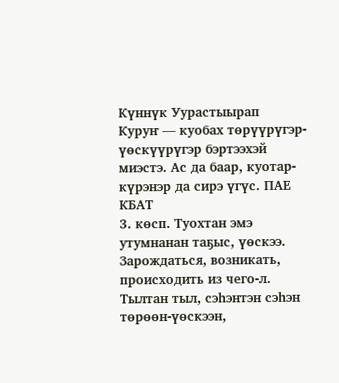Күннүк Уурастыырап
Куруҥ — куобах төрүүрүгэр-үөскүүрүгэр бэртээхэй миэстэ. Ас да баар, куотар-күрэнэр да сирэ үгүс. ПАЕ КБАТ
3. көсп. Туохтан эмэ утумнанан таҕыс, үөскээ. Зарождаться, возникать, происходить из чего-л.
Тылтан тыл, сэһэнтэн сэһэн төрөөн-үөскээн,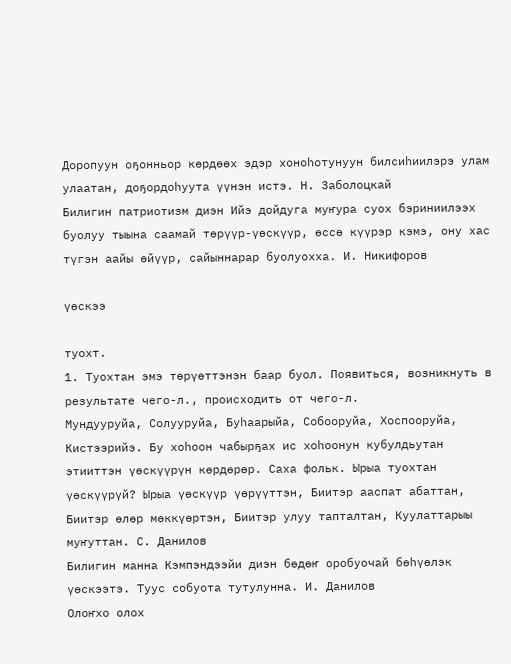Доропуун оҕонньор көрдөөх эдэр хоноһотунуун билсиһиилэрэ улам улаатан, доҕордоһуута үүнэн истэ. Н. Заболоцкай
Билигин патриотизм диэн Ийэ дойдуга муҥура суох бэриниилээх буолуу тыына саамай төрүүр-үөскүүр, өссө күүрэр кэмэ, ону хас түгэн аайы өйүүр, сайыннарар буолуохха. И. Никифоров

үөскээ

туохт.
1. Туохтан эмэ төрүөттэнэн баар буол. Появиться, возникнуть в результате чего-л., происходить от чего-л.
Мундууруйа, Солууруйа, Буһаарыйа, Собооруйа, Хоспооруйа, Кистээрийэ. Бу хоһоон чабырҕах ис хоһоонун кубулдьутан этииттэн үөскүүрүн көрдөрөр. Саха фольк. Ырыа туохтан үөскүүрүй? Ырыа үөскүүр үөрүүттэн, Биитэр ааспат абаттан, Биитэр өлөр мөккүөртэн, Биитэр улуу тапталтан, Куулаттарыы муҥуттан. С. Данилов
Билигин манна Кэмпэндээйи диэн бөдөҥ оробуочай бөһүөлэк үөскээтэ. Туус собуота тутулунна. И. Данилов
Олоҥхо олох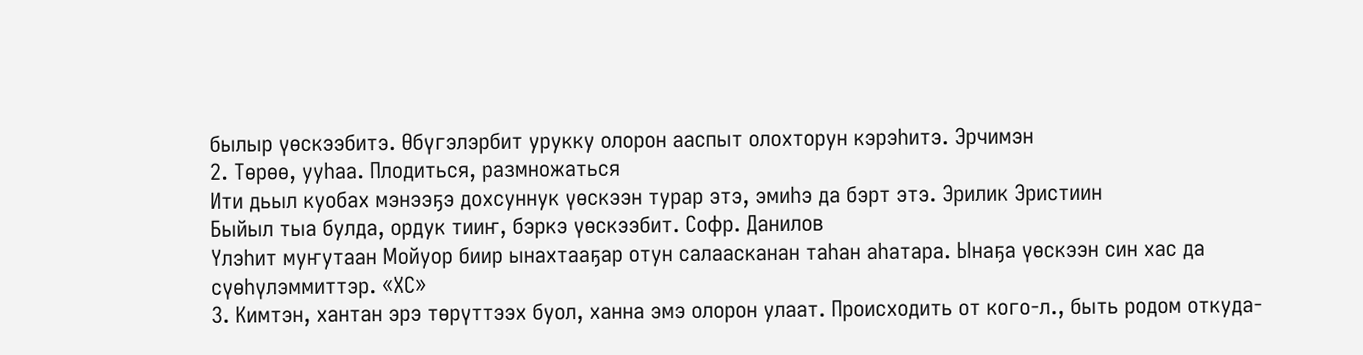былыр үөскээбитэ. Өбүгэлэрбит урукку олорон ааспыт олохторун кэрэһитэ. Эрчимэн
2. Төрөө, ууһаа. Плодиться, размножаться
Ити дьыл куобах мэнээҕэ дохсуннук үөскээн турар этэ, эмиһэ да бэрт этэ. Эрилик Эристиин
Быйыл тыа булда, ордук тииҥ, бэркэ үөскээбит. Софр. Данилов
Үлэһит муҥутаан Мойуор биир ынахтааҕар отун салаасканан таһан аһатара. Ынаҕа үөскээн син хас да сүөһүлэммиттэр. «ХС»
3. Кимтэн, хантан эрэ төрүттээх буол, ханна эмэ олорон улаат. Происходить от кого-л., быть родом откуда-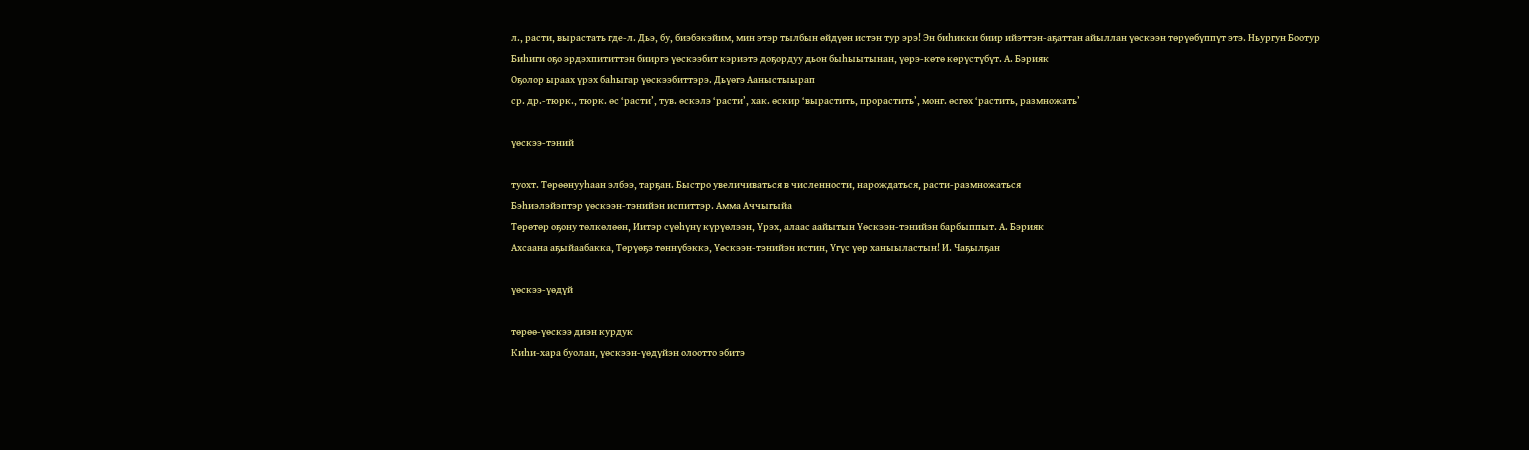л., расти, вырастать где-л. Дьэ, бу, биэбэкэйим, мин этэр тылбын өйдүөн истэн тур эрэ! Эн биһикки биир ийэттэн-аҕаттан айыллан үөскээн төрүөбүппүт этэ. Ньургун Боотур
Биһиги оҕо эрдэхпититтэн бииргэ үөскээбит кэриэтэ доҕордуу дьон быһыытынан, үөрэ-көтө көрүстүбүт. А. Бэрияк
Оҕолор ыраах үрэх баһыгар үөскээбиттэрэ. Дьүөгэ Ааныстыырап
ср. др.-тюрк., тюрк. өс ‘расти’, тув. өскэлэ ‘расти’, хак. өскир ‘вырастить, прорастить’, монг. өсгөх ‘растить, размножать’

үөскээ-тэний

туохт. Төрөөнууһаан элбээ, тарҕан. Быстро увеличиваться в численности, нарождаться, расти-размножаться
Бэһиэлэйэптэр үөскээн-тэнийэн испиттэр. Амма Аччыгыйа
Төрөтөр оҕону төлкөлөөн, Иитэр сүөһүнү күрүөлээн, Үрэх, алаас аайытын Үөскээн-тэнийэн барбыппыт. А. Бэрияк
Ахсаана аҕыйаабакка, Төрүөҕэ төннүбэккэ, Үөскээн-тэнийэн истин, Үгүс үөр ханыыластын! И. Чаҕылҕан

үөскээ-үөдүй

төрөө-үөскээ диэн курдук
Киһи-хара буолан, үөскээн-үөдүйэн олоотто эбитэ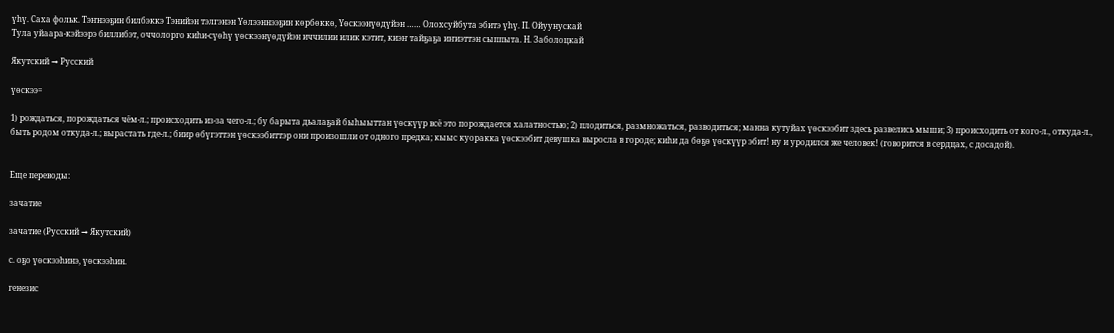үһү. Саха фольк. Тэҥнээҕин билбэккэ Тэнийэн тэлгэнэн Үөлээннээҕин көрбөккө, Үөскээнүөдүйэн …… Олохсуйбута эбитэ үһү. П. Ойуунускай
Тула уйаара-кэйээрэ биллибэт, оччолорго киһи-сүөһү үөскээнүөдүйэн иччилии илик кэтит, киэҥ тайҕаҕа иҥиэттэн сыппыта. Н. Заболоцкай

Якутский → Русский

үөскээ=

1) рождаться, порождаться чём-л.; происходить из-за чего-л.; бу барыта дьалаҕай быһыыттан үөскүүр всё это порождается халатностью; 2) плодиться, размножаться, разводиться; манна кутуйах үөскээбит здесь развелись мыши; 3) происходить от кого-л., откуда-л., быть родом откуда-л.; вырастать где-л.; биир өбүгэттэн үөскээбиттэр они произошли от одного предка; кыыс куоракка үөскээбит девушка выросла в городе; киһи да бөҕө үөскүүр эбит! ну и уродился же человек! (говорится в сердцах, с досадой).


Еще переводы:

зачатие

зачатие (Русский → Якутский)

с. оҕо үөскээһинэ, үөскээһин.

генезис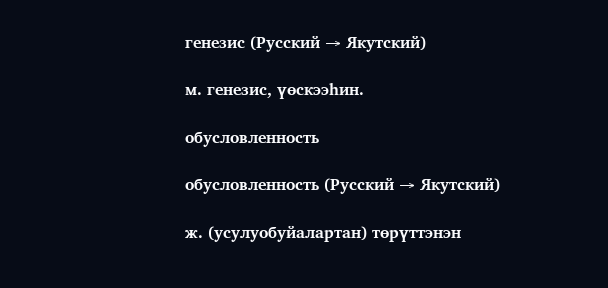генезис (Русский → Якутский)

м. генезис, үөскээһин.

обусловленность

обусловленность (Русский → Якутский)

ж. (усулуобуйалартан) төрүттэнэн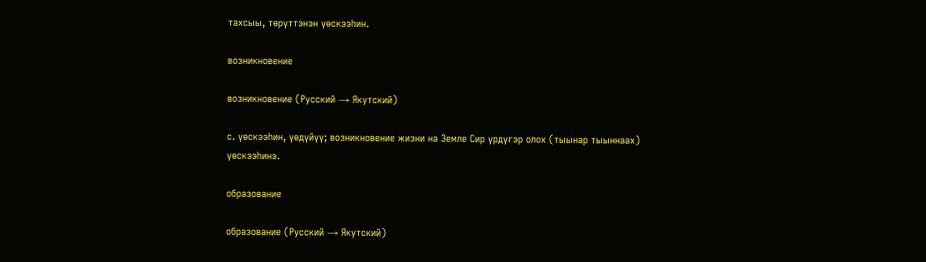тахсыы, төрүттэнэн үөскээһин.

возникновение

возникновение (Русский → Якутский)

с. үөскээһин, үөдүйүү; возникновение жизни на Земле Сир үрдүгэр олох (тыынар тыыннаах) үөскээһинэ.

образование

образование (Русский → Якутский)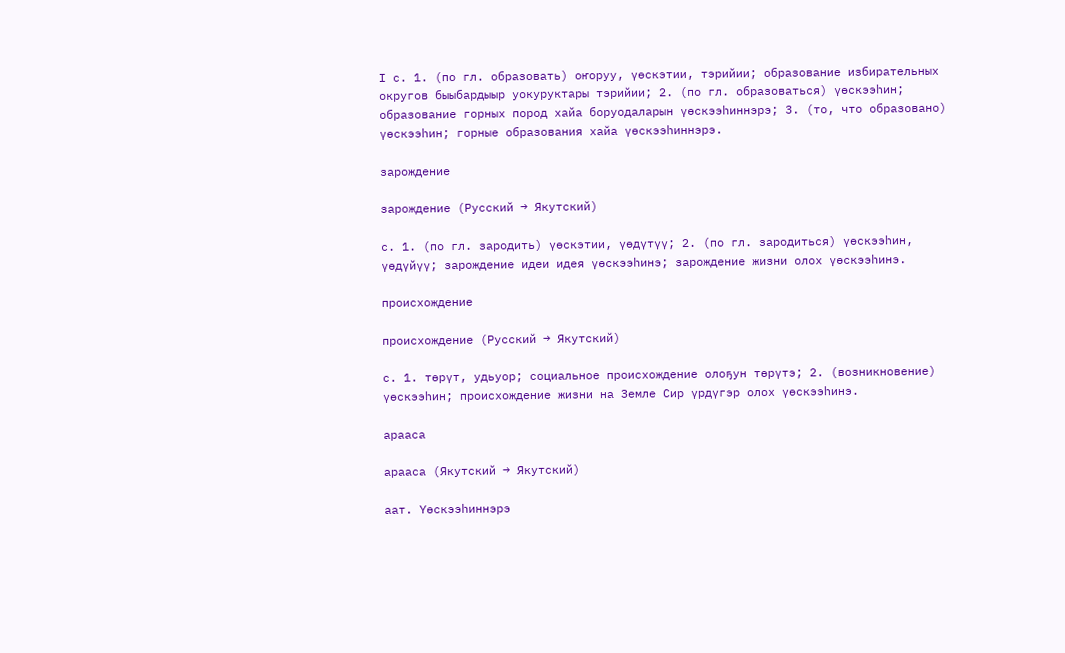I с. 1. (по гл. образовать) оҥоруу, үөскэтии, тэрийии; образование избирательных округов быыбардыыр уокуруктары тэрийии; 2. (по гл. образоваться) үөскээһин; образование горных пород хайа боруодаларын үөскээһиннэрэ; 3. (то, что образовано) үөскээһин; горные образования хайа үөскээһиннэрэ.

зарождение

зарождение (Русский → Якутский)

с. 1. (по гл. зародить) үөскэтии, үөдүтүү; 2. (по гл. зародиться) үөскээһин, үөдүйүү; зарождение идеи идея үөскээһинэ; зарождение жизни олох үөскээһинэ.

происхождение

происхождение (Русский → Якутский)

с. 1. төрүт, удьуор; социальное происхождение олоҕун төрүтэ; 2. (возникновение) үөскээһин; происхождение жизни на Земле Сир үрдүгэр олох үөскээһинэ.

арааса

арааса (Якутский → Якутский)

аат. Үөскээһиннэрэ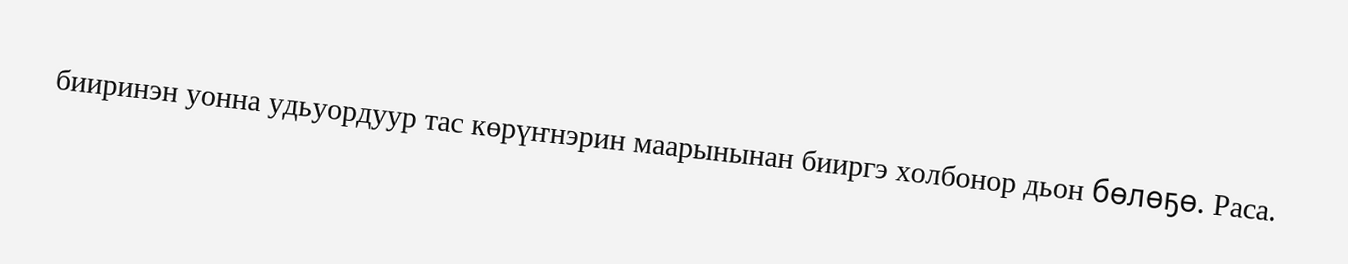бииринэн уонна удьуордуур тас көрүҥнэрин маарынынан бииргэ холбонор дьон бөлөҕө. Раса.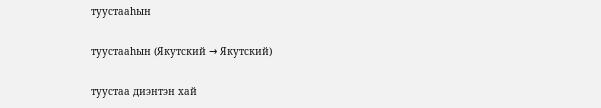туустааһын

туустааһын (Якутский → Якутский)

туустаа диэнтэн хай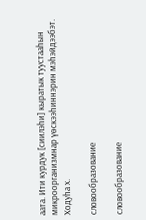аата. Ити курдук [сиилэһи] кыратык туустааһын микроорганизмнар үөскээһиннэрин мэһэйдээбэт. Ходуһа х.

словообразование

словообразование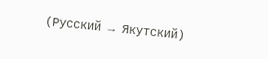(Русский → Якутский)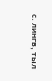с. лингв, тыл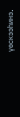үөскээһинэ.